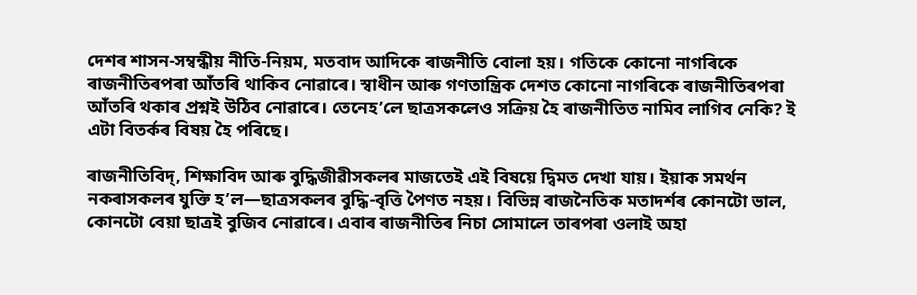দেশৰ শাসন-সম্বন্ধীয় নীতি-নিয়ম, মতবাদ আদিকে ৰাজনীতি বোলা হয়। গতিকে কোনো নাগৰিকে ৰাজনীতিৰপৰা আঁতৰি থাকিব নোৱাৰে। স্বাধীন আৰু গণতান্ত্রিক দেশত কোনো নাগৰিকে ৰাজনীতিৰপৰা আঁতৰি থকাৰ প্ৰশ্নই উঠিব নোৱাৰে। তেনেহ’লে ছাত্ৰসকলেও সক্ৰিয় হৈ ৰাজনীতিত নামিব লাগিব নেকি? ই এটা বিতৰ্কৰ বিষয় হৈ পৰিছে।

ৰাজনীতিবিদ্‌, শিক্ষাবিদ আৰু বুদ্ধিজীৱীসকলৰ মাজতেই এই বিষয়ে দ্বিমত দেখা যায়। ইয়াক সমৰ্থন নকৰাসকলৰ যুক্তি হ’ল—ছাত্ৰসকলৰ বুদ্ধি-বৃত্তি পৈণত নহয়। বিভিন্ন ৰাজনৈতিক মতাদৰ্শৰ কোনটো ভাল, কোনটো বেয়া ছাত্ৰই বুজিব নোৱাৰে। এবাৰ ৰাজনীতিৰ নিচা সোমালে তাৰপৰা ওলাই অহা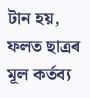টান হয়, ফলত ছাত্ৰৰ মূল কর্তব্য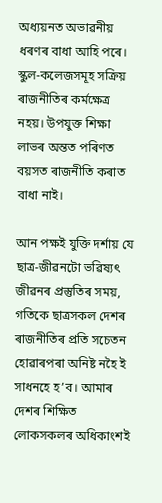অধ্যয়নত অভাৱনীয় ধৰণৰ বাধা আহি পৰে। স্কুল-কলেজসমূহ সক্ৰিয় ৰাজনীতিৰ কৰ্মক্ষেত্ৰ নহয়। উপযুক্ত শিক্ষা লাভৰ অন্তত পৰিণত বয়সত ৰাজনীতি কৰাত বাধা নাই।

আন পক্ষই যুক্তি দর্শায় যে ছাত্ৰ-জীৱনটো ভৱিষ্যৎ জীৱনৰ প্ৰস্তুতিৰ সময়, গতিকে ছাত্রসকল দেশৰ ৰাজনীতিৰ প্ৰতি সচেতন হোৱাৰপৰা অনিষ্ট নহৈ ই সাধনহে হ’ব। আমাৰ দেশৰ শিক্ষিত লোকসকলৰ অধিকাংশই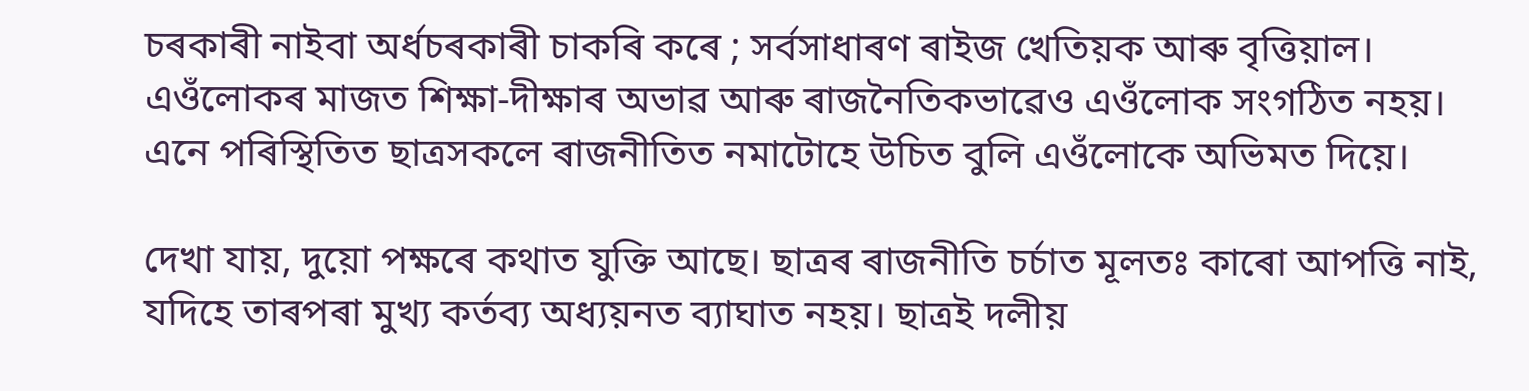চৰকাৰী নাইবা অৰ্ধচৰকাৰী চাকৰি কৰে ; সৰ্বসাধাৰণ ৰাইজ খেতিয়ক আৰু বৃত্তিয়াল। এওঁলোকৰ মাজত শিক্ষা-দীক্ষাৰ অভাৱ আৰু ৰাজনৈতিকভাৱেও এওঁলোক সংগঠিত নহয়। এনে পৰিস্থিতিত ছাত্ৰসকলে ৰাজনীতিত নমাটোহে উচিত বুলি এওঁলোকে অভিমত দিয়ে।

দেখা যায়, দুয়ো পক্ষৰে কথাত যুক্তি আছে। ছাত্ৰৰ ৰাজনীতি চৰ্চাত মূলতঃ কাৰো আপত্তি নাই, যদিহে তাৰপৰা মুখ্য কর্তব্য অধ্যয়নত ব্যাঘাত নহয়। ছাত্রই দলীয়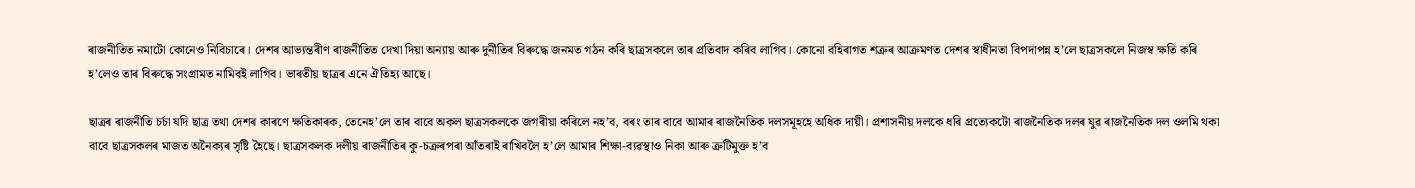ৰাজনীতিত নমাটো কোনেও নিবিচাৰে। দেশৰ আভ্যন্তৰীণ ৰাজনীতিত দেখা দিয়া অন্যায় আৰু দুৰ্নীতিৰ বিৰুদ্ধে জনমত গঠন কৰি ছাত্ৰসকলে তাৰ প্ৰতিবাদ কৰিব লাগিব। কোনো বহিৰাগত শত্ৰুৰ আক্ৰমণত দেশৰ স্বাধীনতা বিপদাপন্ন হ’লে ছাত্ৰসকলে নিজস্ব ক্ষতি কৰি হ’লেও তাৰ বিৰুদ্ধে সংগ্ৰামত নামিবই লাগিব। ভাৰতীয় ছাত্ৰৰ এনে ঐতিহ্য আছে।

ছাত্ৰৰ ৰাজনীতি চৰ্চা যদি ছাত্ৰ তথা দেশৰ কাৰণে ক্ষতিকাৰক, তেনেহ’লে তাৰ বাবে অকল ছাত্ৰসকলকে জগৰীয়া কৰিলে নহ’ব, বৰং তাৰ বাবে আমাৰ ৰাজনৈতিক দলসমূহহে অধিক দায়ী। প্রশাসনীয় দলকে ধৰি প্ৰত্যেকটো ৰাজনৈতিক দলৰ যুৱ ৰাজনৈতিক দল ওলমি থকা বাবে ছাত্ৰসকলৰ মাজত অনৈক্যৰ সৃষ্টি হৈছে। ছাত্ৰসকলক দলীয় ৰাজনীতিৰ কু-চক্ৰৰপৰা আঁতৰাই ৰাখিবলৈ হ’লে আমাৰ শিক্ষা-ব্যৱস্থাও নিকা আৰু ত্রুটিমুক্ত হ’ব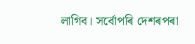লাগিব। সর্বোপৰি দেশৰপৰা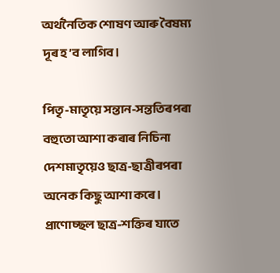অৰ্থনৈতিক শোষণ আৰু বৈষম্য দূৰ হ’ব লাগিব।

পিতৃ-মাতৃয়ে সন্তান-সন্ততিৰপৰা বহুতো আশা কৰাৰ নিচিনা দেশমাতৃয়েও ছাত্ৰ-ছাত্ৰীৰপৰা অনেক কিছু আশা কৰে। প্ৰাণোচ্ছল ছাত্ৰ-শক্তিৰ যাতে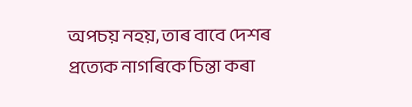অপচয় নহয়, তাৰ বাবে দেশৰ প্ৰত্যেক নাগৰিকে চিন্তা কৰা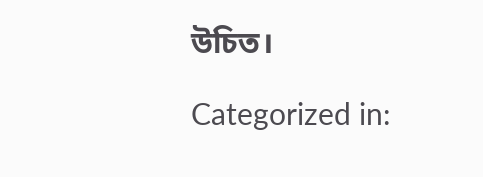উচিত।

Categorized in: